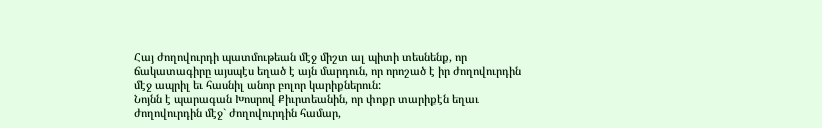Հայ ժողովուրդի պատմութեան մէջ միշտ ալ պիտի տեսնենք, որ ճակատագիրը այսպէս եղած է այն մարդուն, որ որոշած է իր ժողովուրդին մէջ ապրիլ եւ հասնիլ անոր բոլոր կարիքներուն:
Նոյնն է պարագան Խոսրով Քիւրտեանին, որ փոքր տարիքէն եղաւ ժողովուրդին մէջ` ժողովուրդին համար,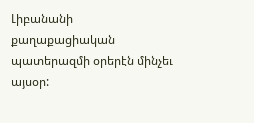Լիբանանի քաղաքացիական պատերազմի օրերէն մինչեւ այսօր: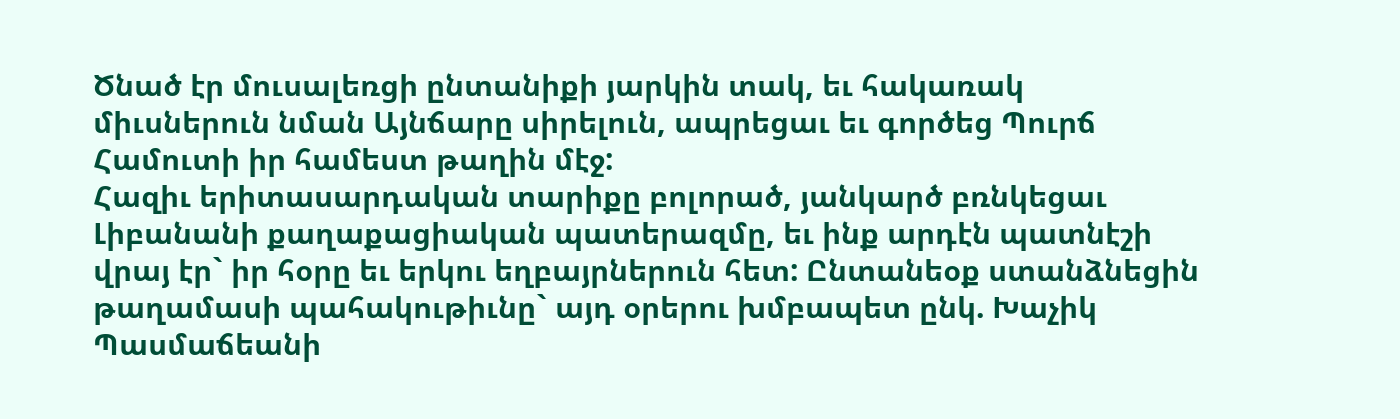Ծնած էր մուսալեռցի ընտանիքի յարկին տակ, եւ հակառակ միւսներուն նման Այնճարը սիրելուն, ապրեցաւ եւ գործեց Պուրճ Համուտի իր համեստ թաղին մէջ:
Հազիւ երիտասարդական տարիքը բոլորած, յանկարծ բռնկեցաւ Լիբանանի քաղաքացիական պատերազմը, եւ ինք արդէն պատնէշի վրայ էր` իր հօրը եւ երկու եղբայրներուն հետ: Ընտանեօք ստանձնեցին թաղամասի պահակութիւնը` այդ օրերու խմբապետ ընկ. Խաչիկ Պասմաճեանի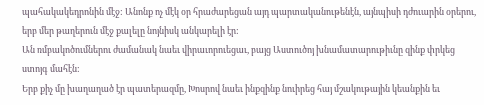պահակակեդրոնին մէջ: Անոնք ոչ մէկ օր հրաժարեցան այդ պարտականութենէն, այնպիսի դժուարին օրերու, երբ մեր թաղերուն մէջ քալելը նոյնիսկ անկարելի էր:
Ան ռմբակոծումներու ժամանակ նաեւ վիրաւորուեցաւ, բայց Աստուծոյ խնամատարութիւնը զինք փրկեց ստոյգ մահէն:
Երբ քիչ մը խաղաղած էր պատերազմը, Խոսրով նաեւ ինքզինք նուիրեց հայ մշակութային կեանքին եւ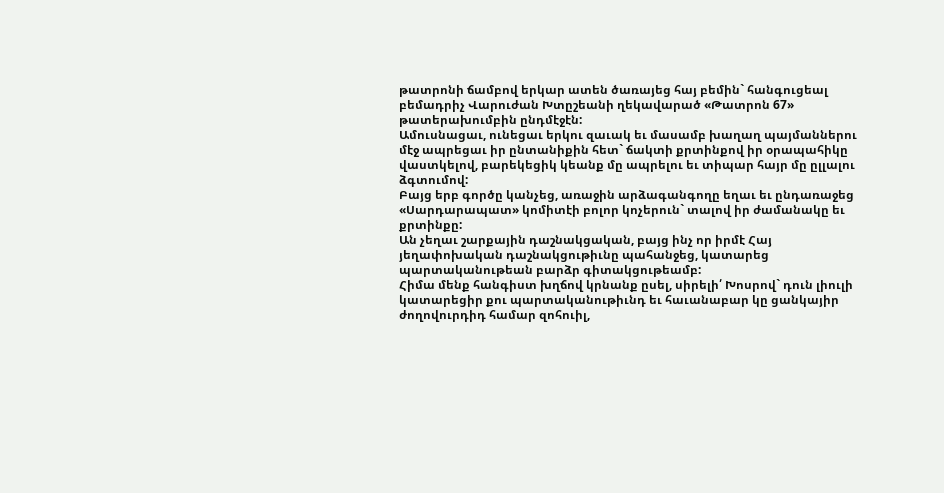թատրոնի ճամբով երկար ատեն ծառայեց հայ բեմին` հանգուցեալ բեմադրիչ Վարուժան Խտըշեանի ղեկավարած «Թատրոն 67» թատերախումբին ընդմէջէն:
Ամուսնացաւ, ունեցաւ երկու զաւակ եւ մասամբ խաղաղ պայմաններու մէջ ապրեցաւ իր ընտանիքին հետ` ճակտի քրտինքով իր օրապահիկը վաստկելով, բարեկեցիկ կեանք մը ապրելու եւ տիպար հայր մը ըլլալու ձգտումով:
Բայց երբ գործը կանչեց, առաջին արձագանգողը եղաւ եւ ընդառաջեց «Սարդարապատ» կոմիտէի բոլոր կոչերուն` տալով իր ժամանակը եւ քրտինքը:
Ան չեղաւ շարքային դաշնակցական, բայց ինչ որ իրմէ Հայ յեղափոխական դաշնակցութիւնը պահանջեց, կատարեց պարտականութեան բարձր գիտակցութեամբ:
Հիմա մենք հանգիստ խղճով կրնանք ըսել, սիրելի՛ Խոսրով` դուն լիուլի կատարեցիր քու պարտականութիւնդ եւ հաւանաբար կը ցանկայիր ժողովուրդիդ համար զոհուիլ,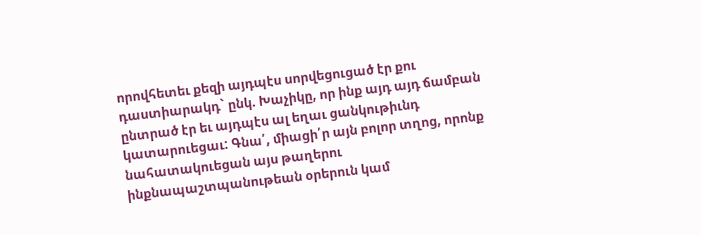որովհետեւ քեզի այդպէս սորվեցուցած էր քու դաստիարակդ` ընկ. Խաչիկը, որ ինք այդ այդ ճամբան ընտրած էր եւ այդպէս ալ եղաւ ցանկութիւնդ կատարուեցաւ: Գնա՛, միացի՛ր այն բոլոր տղոց, որոնք նահատակուեցան այս թաղերու ինքնապաշտպանութեան օրերուն կամ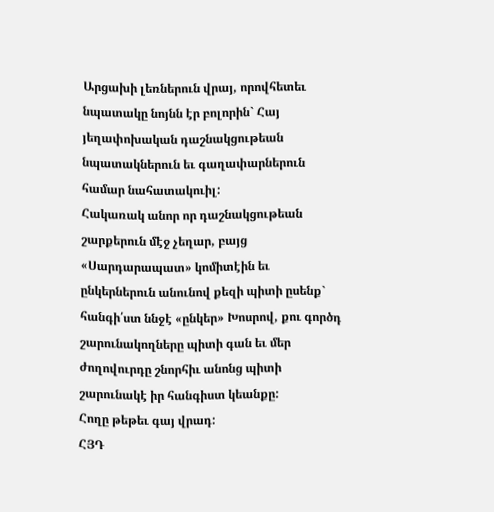Արցախի լեռներուն վրայ, որովհետեւ նպատակը նոյնն էր բոլորին` Հայ յեղափոխական դաշնակցութեան նպատակներուն եւ գաղափարներուն համար նահատակուիլ:
Հակառակ անոր որ դաշնակցութեան շարքերուն մէջ չեղար, բայց «Սարդարապատ» կոմիտէին եւ ընկերներուն անունով քեզի պիտի ըսենք` հանգի՛ստ ննջէ «ընկեր» Խոսրով, քու գործդ շարունակողները պիտի գան եւ մեր ժողովուրդը շնորհիւ անոնց պիտի շարունակէ իր հանգիստ կեանքը:
Հողը թեթեւ գայ վրադ:
ՀՅԴ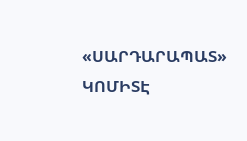«ՍԱՐԴԱՐԱՊԱՏ» ԿՈՄԻՏԷ